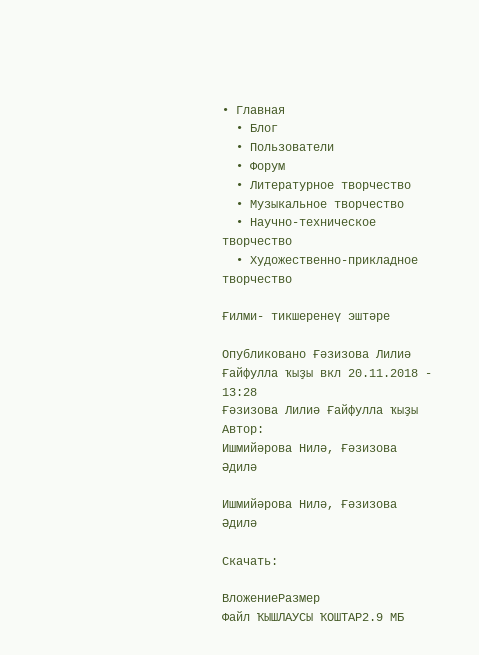• Главная
  • Блог
  • Пользователи
  • Форум
  • Литературное творчество
  • Музыкальное творчество
  • Научно-техническое творчество
  • Художественно-прикладное творчество

Ғилми- тикшеренеү эштәре

Опубликовано Ғәзизова Лилиә Ғайфулла ҡыҙы вкл 20.11.2018 - 13:28
Ғәзизова Лилиә Ғайфулла ҡыҙы
Автор:
Ишмийәрова Нилә, Ғәзизова Әдилә

Ишмийәрова Нилә, Ғәзизова Әдилә

Скачать:

ВложениеРазмер
Файл ҠЫШЛАУСЫ ҠОШТАР2.9 МБ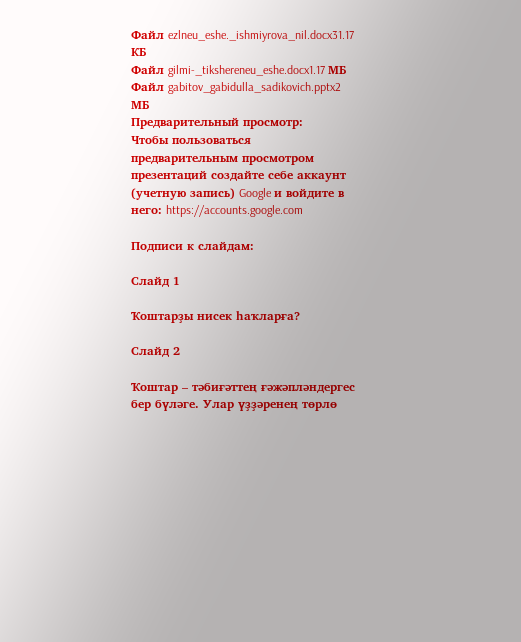Файл ezlneu_eshe._ishmiyrova_nil.docx31.17 КБ
Файл gilmi-_tikshereneu_eshe.docx1.17 МБ
Файл gabitov_gabidulla_sadikovich.pptx2 МБ
Предварительный просмотр:
Чтобы пользоваться предварительным просмотром презентаций создайте себе аккаунт (учетную запись) Google и войдите в него: https://accounts.google.com

Подписи к слайдам:

Слайд 1

Ҡоштарҙы нисек һаҡларға?

Слайд 2

Ҡоштар – тәбиғәттең ғәжәпләндергес бер бүләге. Улар үҙҙәренең төрлө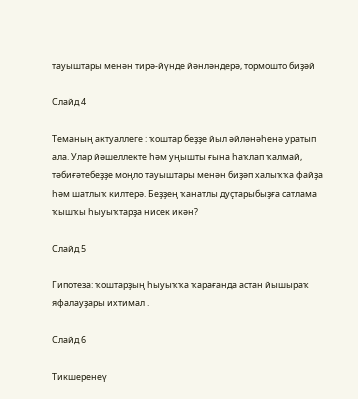тауыштары менән тирә-йүнде йәнләндерә, тормошто биҙәй

Слайд 4

Теманың актуаллеге : ҡоштар беҙҙе йыл әйләнәһенә уратып ала. Улар йәшеллекте һәм уңышты ғына һаҡлап ҡалмай, тәбиғәтебеҙҙе моңло тауыштары менән биҙәп халыҡҡа файҙа һәм шатлыҡ килтерә. Беҙҙең ҡанатлы дуҫтарыбыҙға сатлама ҡышҡы һыуыҡтарҙа нисек икән?

Слайд 5

Гипотеза: ҡоштарҙың һыуыҡҡа ҡарағанда астан йышыраҡ яфалауҙары ихтимал .

Слайд 6

Тикшеренеү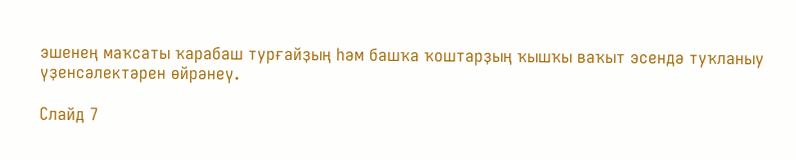эшенең маҡсаты ҡарабаш турғайҙың һәм башҡа ҡоштарҙың ҡышҡы ваҡыт эсендә туҡланыу үҙенсәлектәрен өйрәнеү.

Слайд 7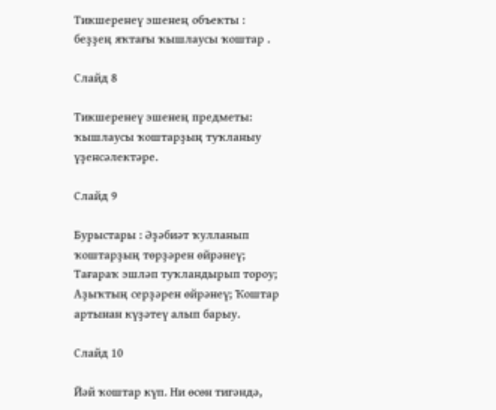Тикшеренеү эшенең объекты : беҙҙең яҡтағы ҡышлаусы ҡоштар .

Слайд 8

Тикшеренеү эшенең предметы: ҡышлаусы ҡоштарҙың туҡланыу үҙенсәлектәре.

Слайд 9

Бурыстары : Әҙәбиәт ҡулланып ҡоштарҙың төрҙәрен өйрәнеү; Тағараҡ эшләп туҡландырып тороу; Аҙыҡтың серҙәрен өйрәнеү; Ҡоштар артынан күҙәтеү алып барыу.

Слайд 10

Йәй ҡоштар күп. Ни өсөн тигәндә,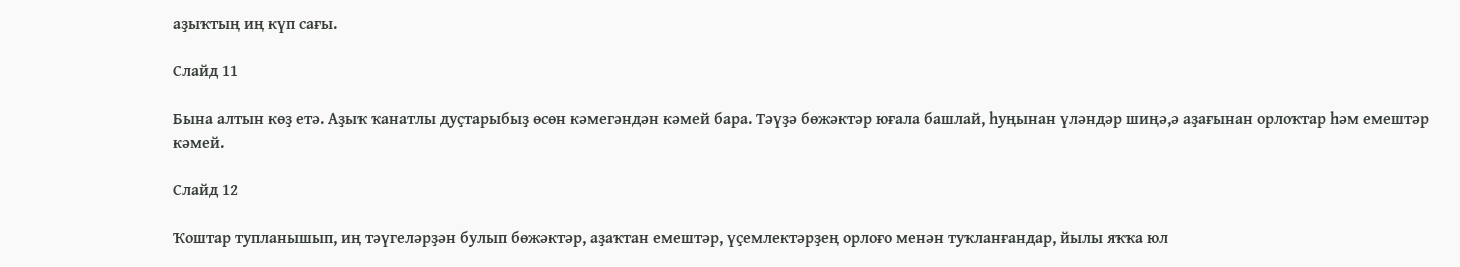аҙыҡтың иң күп сағы.

Слайд 11

Бына алтын көҙ етә. Аҙыҡ ҡанатлы дуҫтарыбыҙ өсөн кәмегәндән кәмей бара. Тәүҙә бөжәктәр юғала башлай, һуңынан үләндәр шиңә,ә аҙағынан орлоҡтар һәм емештәр кәмей.

Слайд 12

Ҡоштар тупланышып, иң тәүгеләрҙән булып бөжәктәр, аҙаҡтан емештәр, үҫемлектәрҙең орлоғо менән туҡланғандар, йылы яҡҡа юл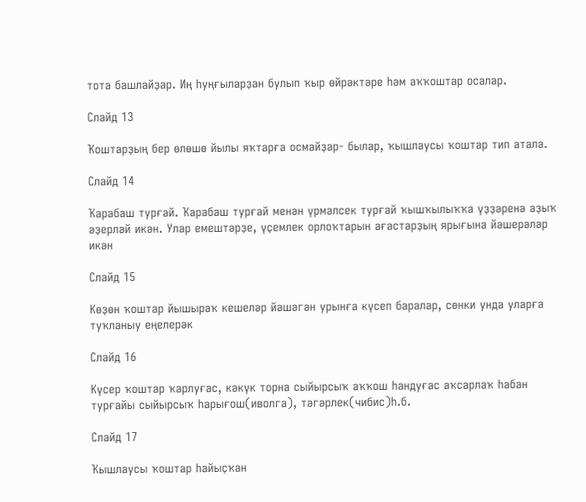тота башлайҙар. Иң һуңғыларҙан булып ҡыр өйрәктәре һәм аҡҡоштар осалар.

Слайд 13

Ҡоштарҙың бер өлөшө йылы яҡтарға осмайҙар- былар, ҡышлаусы ҡоштар тип атала.

Слайд 14

Ҡарабаш турғай. Ҡарабаш турғай менән үрмәлсек турғай ҡышҡылыҡҡа үҙҙәренә аҙыҡ әҙерләй икән. Улар емештәрҙе, үҫемлек орлоҡтарын ағастарҙың ярығына йәшерәләр икән

Слайд 15

Көҙөн ҡоштар йышыраҡ кешеләр йәшәгән урынға күсеп баралар, сөнки унда уларға туҡланыу еңелерәк

Слайд 16

Күсер ҡоштар ҡарлуғас, кәкүк торна сыйырсыҡ аҡҡош һандуғас аҡсарлаҡ һабан турғайы сыйырсыҡ һарығош(иволга), тәгәрлек(чибис)һ.б.

Слайд 17

Ҡышлаусы ҡоштар һайыҫҡан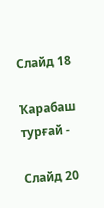Слайд 18

Ҡарабаш турғай -

Слайд 20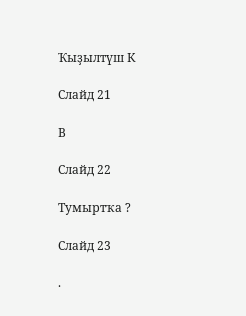Ҡыҙылтүш К

Слайд 21

В

Слайд 22

Тумыртҡа ?

Слайд 23

.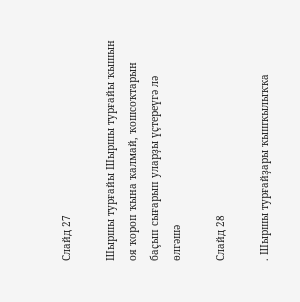Слайд 27

Шыршы турғайы Шыршы турғайы ҡышын оя ҡороп ҡына ҡалмай, ҡошсоҡтарын баҫып сығарып уларҙы үҫтереүгә лә өлгәшә

Слайд 28

. Шыршы турғайҙары ҡышҡылыҡҡа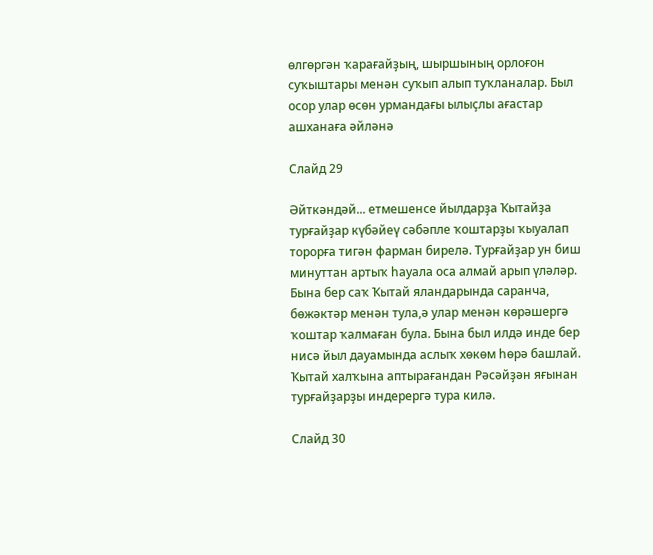өлгөргән ҡарағайҙың, шыршының орлоғон суҡыштары менән суҡып алып туҡланалар. Был осор улар өсөн урмандағы ылыҫлы ағастар ашханаға әйләнә

Слайд 29

Әйткәндәй... етмешенсе йылдарҙа Ҡытайҙа турғайҙар күбәйеү сәбәпле ҡоштарҙы ҡыуалап торорға тигән фарман бирелә. Турғайҙар ун биш минуттан артыҡ һауала оса алмай арып үләләр. Бына бер саҡ Ҡытай яландарында саранча, бөжәктәр менән тула,ә улар менән көрәшергә ҡоштар ҡалмаған була. Бына был илдә инде бер нисә йыл дауамында аслыҡ хөкөм һөрә башлай. Ҡытай халҡына аптырағандан Рәсәйҙән яғынан турғайҙарҙы индерергә тура килә.

Слайд 30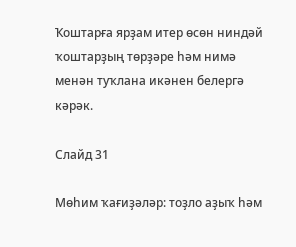Ҡоштарға ярҙам итер өсөн ниндәй ҡоштарҙың төрҙәре һәм нимә менән туҡлана икәнен белергә кәрәк.

Слайд 31

Мөһим ҡағиҙәләр: тоҙло аҙыҡ һәм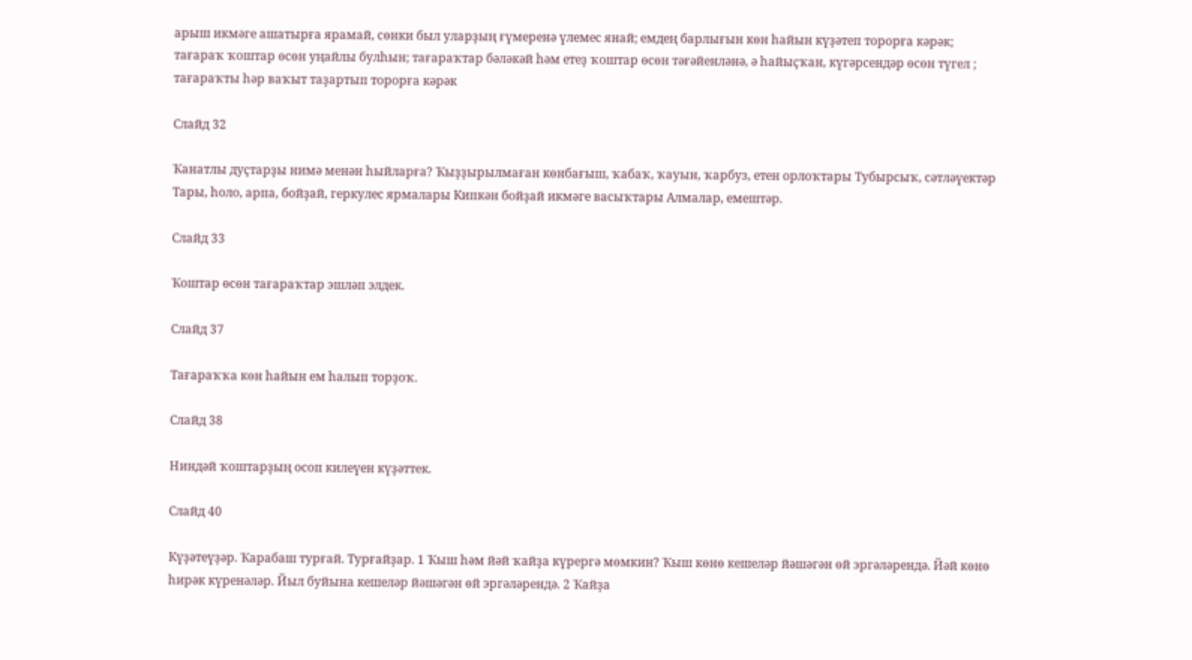арыш икмәге ашатырға ярамай, сөнки был уларҙың ғүмеренә үлемес янай; емдең барлығын көн һайын күҙәтеп торорға кәрәк; тағараҡ ҡоштар өсөн уңайлы булһын; тағараҡтар бәләкәй һәм етеҙ ҡоштар өсөн тәғәйенләнә, ә һайыҫҡан, күгәрсендәр өсөн түгел ; тағараҡты һәр ваҡыт таҙартып торорға кәрәк

Слайд 32

Ҡанатлы дуҫтарҙы нимә менән һыйларға? Ҡыҙҙырылмаған көнбағыш, ҡабаҡ, ҡауын, ҡарбуз, етен орлоҡтары Тубырсыҡ, сәтләүектәр Тары, һоло, арпа, бойҙай, геркулес ярмалары Кипкән бойҙай икмәге васыҡтары Алмалар, емештәр.

Слайд 33

Ҡоштар өсөн тағараҡтар эшләп элдек.

Слайд 37

Тағараҡҡа көн һайын ем һалып торҙоҡ.

Слайд 38

Ниндәй ҡоштарҙың осоп килеүен күҙәттек.

Слайд 40

Күҙәтеүҙәр. Ҡарабаш турғай. Турғайҙар. 1 Ҡыш һәм йәй ҡайҙа күрергә мөмкин? Ҡыш көнө кешеләр йәшәгән өй эргәләрендә. Йәй көнө һирәк күренәләр. Йыл буйына кешеләр йәшәгән өй эргәләрендә. 2 Ҡайҙа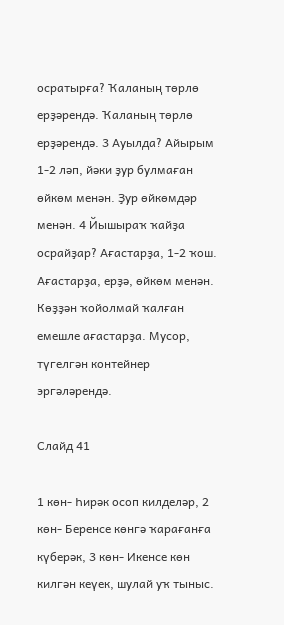осратырға? Ҡаланың төрлө ерҙәрендә. Ҡаланың төрлө ерҙәрендә. 3 Ауылда? Айырым 1-2 ләп, йәки ҙур булмаған өйкөм менән. Ҙур өйкөмдәр менән. 4 Йышыраҡ ҡайҙа осрайҙар? Ағастарҙа, 1-2 ҡош. Ағастарҙа, ерҙә, өйкөм менән. Көҙҙән ҡойолмай ҡалған емешле ағастарҙа. Мусор, түгелгән контейнер эргәләрендә.

Слайд 41

1 көн- Һирәк осоп килделәр, 2 көн- Беренсе көнгә ҡарағанға күберәк, 3 көн- Икенсе көн килгән кеүек, шулай уҡ тыныс.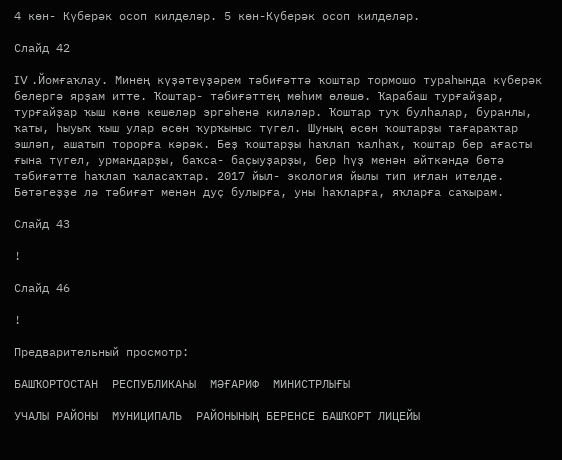4 көн- Күберәк осоп килделәр. 5 көн-Күберәк осоп килделәр.

Слайд 42

IV .Йомғаҡлау. Минең күҙәтеүҙәрем тәбиғәттә ҡоштар тормошо тураһында күберәк белергә ярҙам итте. Ҡоштар- тәбиғәттең мөһим өлөшө. Ҡарабаш турғайҙар, турғайҙар ҡыш көнө кешеләр эргәһенә киләләр. Ҡоштар туҡ булһалар, буранлы, ҡаты, һыуыҡ ҡыш улар өсөн ҡурҡыныс түгел. Шуның өсөн ҡоштарҙы тағараҡтар эшләп, ашатып торорға кәрәк. Беҙ ҡоштарҙы һаҡлап ҡалһаҡ, ҡоштар бер ағасты ғына түгел, урмандарҙы, баҡса- баҫыуҙарҙы, бер һүҙ менән әйткәндә бөтә тәбиғәтте һаҡлап ҡаласаҡтар. 2017 йыл- экология йылы тип иғлан ителде. Бөтәгеҙҙе лә тәбиғәт менән дуҫ булырға, уны һаҡларға, яҡларға саҡырам.

Слайд 43

!

Слайд 46

!

Предварительный просмотр:

БАШҠОРТОСТАН  РЕСПУБЛИКАҺЫ  МӘҒАРИФ  МИНИСТРЛЫҒЫ

УЧАЛЫ РАЙОНЫ  МУНИЦИПАЛЬ  РАЙОНЫНЫҢ БЕРЕНСЕ БАШҠОРТ ЛИЦЕЙЫ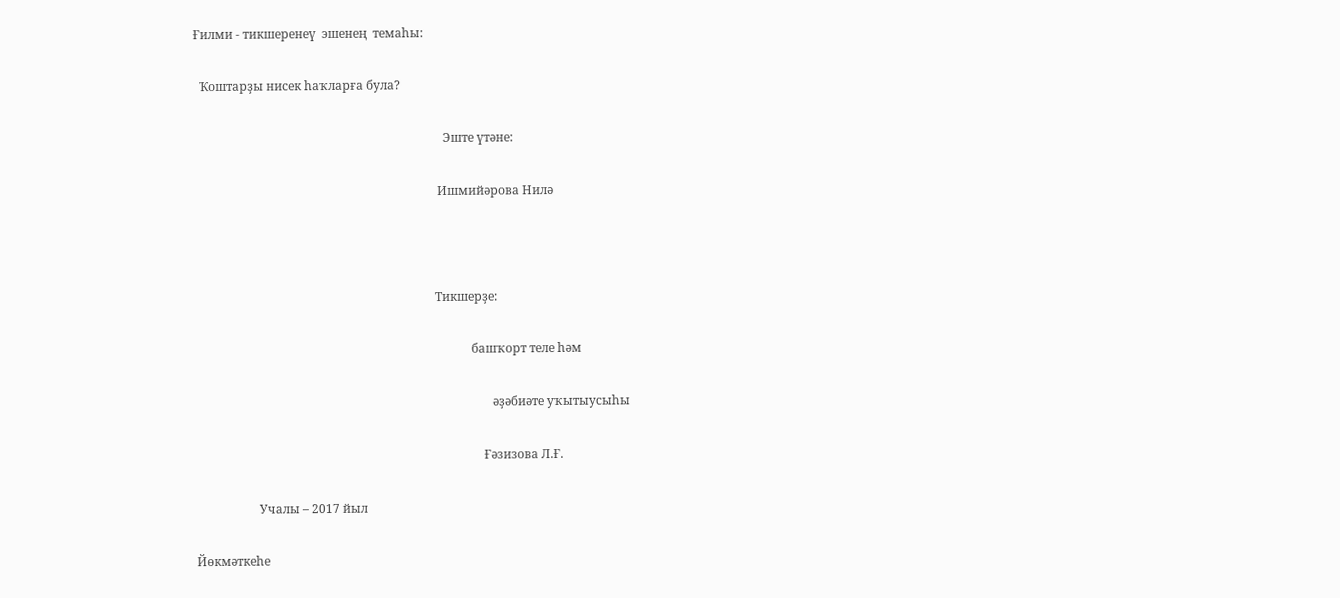Ғилми - тикшеренеү  эшенең  темаһы:

  Ҡоштарҙы нисек һаҡларға була?

                                                                                   Эште үтәне:

                                                                                 Ишмийәрова Нилә



                                                                                Тикшерҙе:

                                                                                            башҡорт теле һәм

                                                                                                   әҙәбиәте уҡытыусыһы

                                                                                                Ғәзизова Л.Ғ.

                     Учалы – 2017 йыл

Йөкмәткеһе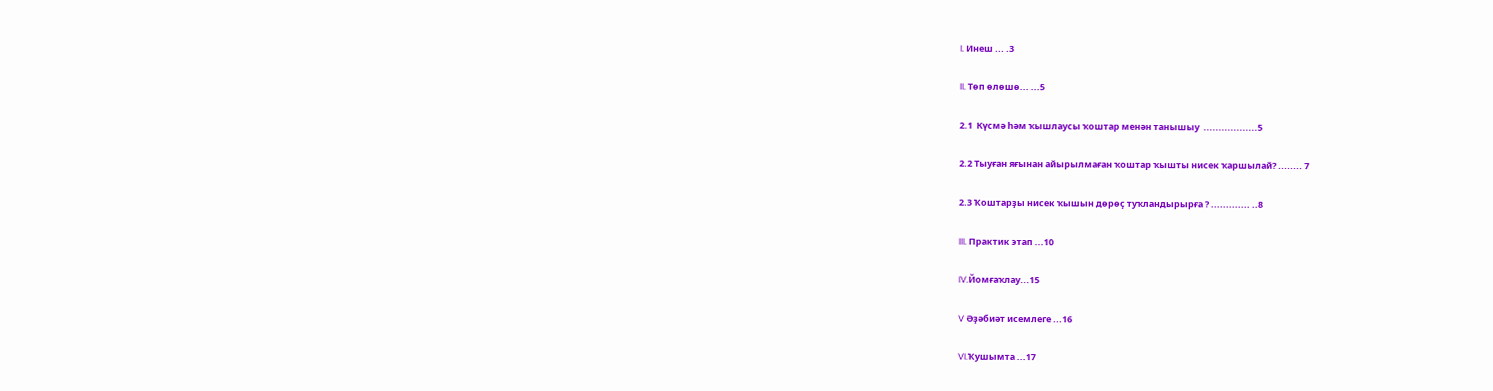I. Инеш ... .3

II. Төп өлөшө... ...5

2.1  Күсмә һәм ҡышлаусы ҡоштар менән танышыу  ..................5

2.2 Тыуған яғынан айырылмаған ҡоштар ҡышты нисек ҡаршылай? ........ 7

2.3 Ҡоштарҙы нисек ҡышын дөрөҫ туҡландырырға ? ............. ..8

III. Практик этап ...10

IV.Йомғаҡлау...15

V Әҙәбиәт исемлеге ...16

VI.Ҡушымта ...17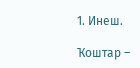1. Инеш.

Ҡоштар –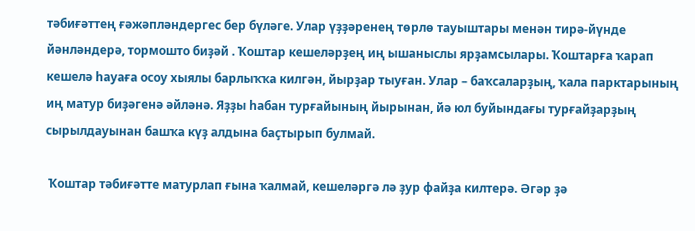тәбиғәттең ғәжәпләндергес бер бүләге. Улар үҙҙәренең төрлө тауыштары менән тирә-йүнде йәнләндерә, тормошто биҙәй . Ҡоштар кешеләрҙең иң ышаныслы ярҙамсылары. Ҡоштарға ҡарап кешелә һауаға осоу хыялы барлыҡҡа килгән, йырҙар тыуған. Улар – баҡсаларҙың, ҡала парктарының иң матур биҙәгенә әйләнә. Яҙҙы һабан турғайының йырынан, йә юл буйындағы турғайҙарҙың сырылдауынан башҡа күҙ алдына баҫтырып булмай.

 Ҡоштар тәбиғәтте матурлап ғына ҡалмай, кешеләргә лә ҙур файҙа килтерә. Әгәр ҙә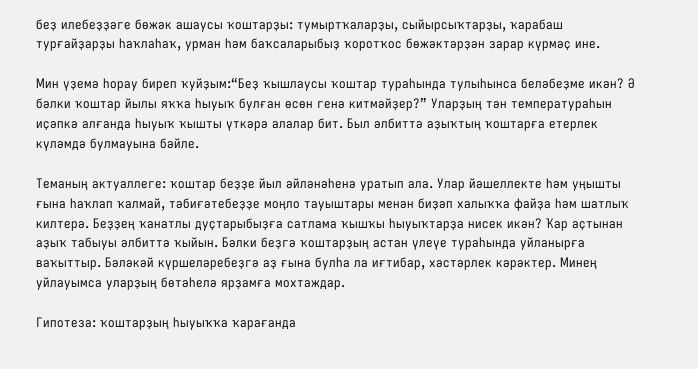беҙ илебеҙҙәге бөжәк ашаусы ҡоштарҙы: тумыртҡаларҙы, сыйырсыҡтарҙы, ҡарабаш турғайҙарҙы һаҡлаһаҡ, урман һәм баҡсаларыбыҙ ҡоротҡос бөжәктәрҙән зарар күрмәҫ ине.

Мин үҙемә һорау биреп ҡуйҙым:“Беҙ ҡышлаусы ҡоштар тураһында тулыһынса беләбеҙме икән? Ә бәлки ҡоштар йылы яҡҡа һыуыҡ булған өсөн генә китмәйҙер?” Уларҙың тән температураһын иҫәпкә алғанда һыуыҡ ҡышты үткәрә алалар бит. Был әлбиттә аҙыҡтың ҡоштарға етерлек күләмдә булмауына бәйле.

Теманың актуаллеге: ҡоштар беҙҙе йыл әйләнәһенә уратып ала. Улар йәшеллекте һәм уңышты ғына һаҡлап ҡалмай, тәбиғәтебеҙҙе моңло тауыштары менән биҙәп халыҡҡа файҙа һәм шатлыҡ килтерә. Беҙҙең ҡанатлы дуҫтарыбыҙға сатлама ҡышҡы һыуыҡтарҙа нисек икән? Ҡар аҫтынан аҙыҡ табыуы әлбиттә ҡыйын. Бәлки беҙгә ҡоштарҙың астан үлеүе тураһында уйланырға ваҡыттыр. Бәләкәй күршеләребеҙгә аҙ ғына булһа ла иғтибар, хәстәрлек кәрәктер. Минең уйлауымса уларҙың бөтәһелә ярҙамға мохтаждар.

Гипотеза: ҡоштарҙың һыуыҡҡа ҡарағанда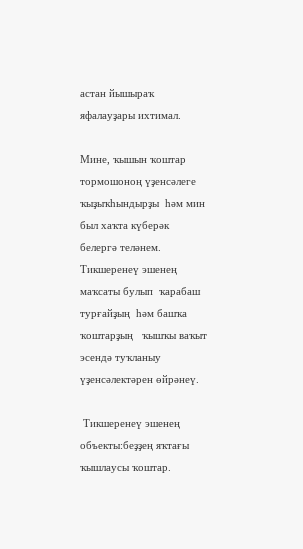астан йышыраҡ яфалауҙары ихтимал.

Мине, ҡышын ҡоштар тормошоноң үҙенсәлеге ҡыҙыҡһындырҙы  һәм мин был хаҡта күберәк  белергә теләнем. Тикшеренеү эшенең маҡсаты булып  ҡарабаш турғайҙың  һәм башҡа ҡоштарҙың   ҡышҡы ваҡыт эсендә туҡланыу үҙенсәлектәрен өйрәнеү.

 Тикшеренеү эшенең объекты:беҙҙең яҡтағы ҡышлаусы ҡоштар.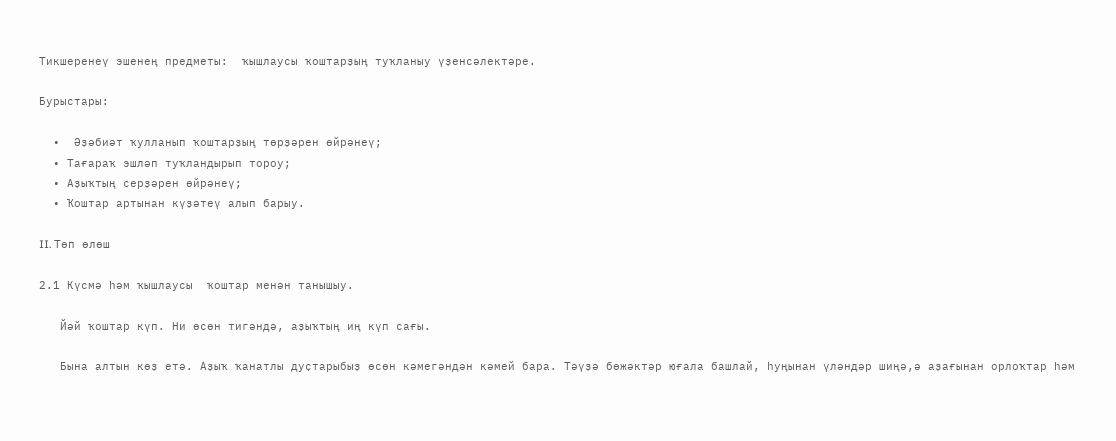Тикшеренеү эшенең предметы:  ҡышлаусы ҡоштарҙың туҡланыу үҙенсәлектәре.

Бурыстары:

  •  Әҙәбиәт ҡулланып ҡоштарҙың төрҙәрен өйрәнеү;
  • Тағараҡ эшләп туҡландырып тороу;
  • Аҙыҡтың серҙәрен өйрәнеү;
  • Ҡоштар артынан күҙәтеү алып барыу.

II. Төп өлөш

2.1 Күсмә һәм ҡышлаусы  ҡоштар менән танышыу.

   Йәй ҡоштар күп. Ни өсөн тигәндә, аҙыҡтың иң күп сағы.

   Бына алтын көҙ етә. Аҙыҡ ҡанатлы дуҫтарыбыҙ өсөн кәмегәндән кәмей бара. Тәүҙә бөжәктәр юғала башлай, һуңынан үләндәр шиңә,ә аҙағынан орлоҡтар һәм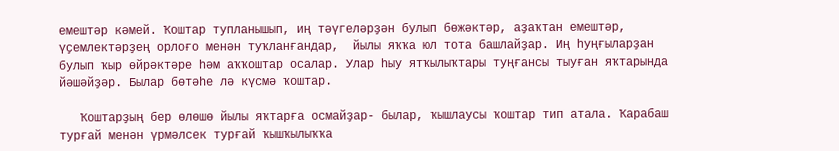емештәр кәмей. Ҡоштар тупланышып, иң тәүгеләрҙән булып бөжәктәр, аҙаҡтан емештәр, үҫемлектәрҙең орлоғо менән туҡланғандар,  йылы яҡҡа юл тота башлайҙар. Иң һуңғыларҙан булып ҡыр өйрәктәре һәм аҡҡоштар осалар. Улар һыу ятҡылыҡтары туңғансы тыуған яҡтарында йәшәйҙәр. Былар бөтәһе лә күсмә ҡоштар.

   Ҡоштарҙың бер өлөшө йылы яҡтарға осмайҙар- былар, ҡышлаусы ҡоштар тип атала. Ҡарабаш турғай менән үрмәлсек турғай ҡышҡылыҡҡа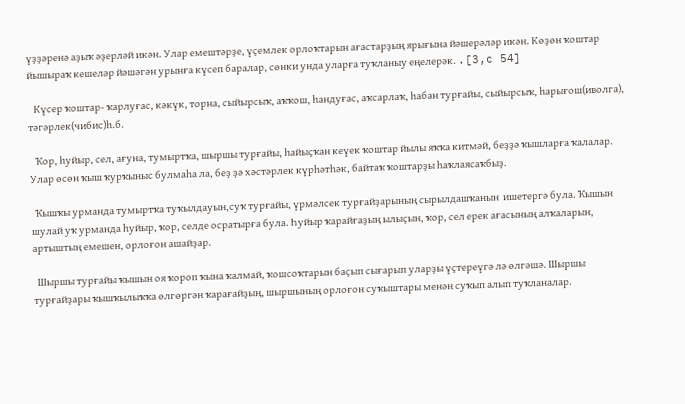үҙҙәренә аҙыҡ әҙерләй икән. Улар емештәрҙе, үҫемлек орлоҡтарын ағастарҙың ярығына йәшерәләр икән. Көҙөн ҡоштар йышыраҡ кешеләр йәшәгән урынға күсеп баралар, сөнки унда уларға туҡланыу еңелерәк. .[3,c 54]

   Күсер ҡоштар- ҡарлуғас, кәкүк, торна, сыйырсыҡ, аҡҡош, һандуғас, аҡсарлаҡ, һабан турғайы, сыйырсыҡ, һарығош(иволга), тәгәрлек(чибис)һ.б.

   Ҡор, һуйыр, сел, ағуна, тумыртҡа, шыршы турғайы, һайыҫҡан кеүек ҡоштар йылы яҡҡа китмәй, беҙҙә ҡышларға ҡалалар. Улар өсөн ҡыш ҡурҡыныс булмаһа ла, беҙ ҙә хәстәрлек күрһәтһәк, байтаҡ ҡоштарҙы һаҡлаясаҡбыҙ.

  Ҡышҡы урманда тумыртҡа туҡылдауын,суҡ турғайы, үрмәлсек турғайҙарының сырылдашҡанын  ишетергә була. Ҡышын шулай уҡ урманда һуйыр, ҡор, селде осратырға була. Һуйыр ҡарайғаҙың ылыҫын, ҡор, сел ерек ағасының алҡаларын, артыштың емешен, орлоғон ашайҙар.

  Шыршы турғайы ҡышын оя ҡороп ҡына ҡалмай, ҡошсоҡтарын баҫып сығарып уларҙы үҫтереүгә лә өлгәшә. Шыршы турғайҙары ҡышҡылыҡҡа өлгөргән ҡарағайҙың, шыршының орлоғон суҡыштары менән суҡып алып туҡланалар.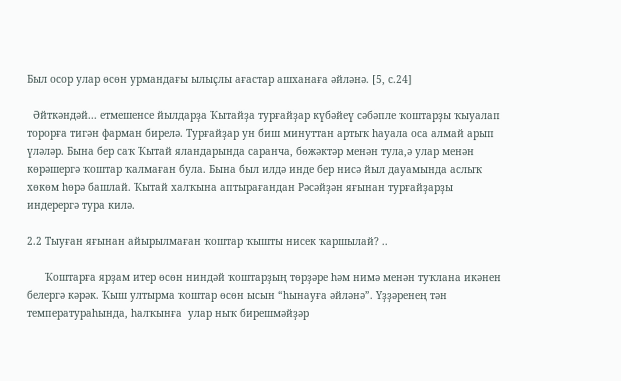Был осор улар өсөн урмандағы ылыҫлы ағастар ашханаға әйләнә. [5, с.24]

  Әйткәндәй... етмешенсе йылдарҙа Ҡытайҙа турғайҙар күбәйеү сәбәпле ҡоштарҙы ҡыуалап торорға тигән фарман бирелә. Турғайҙар ун биш минуттан артыҡ һауала оса алмай арып үләләр. Бына бер саҡ Ҡытай яландарында саранча, бөжәктәр менән тула,ә улар менән көрәшергә ҡоштар ҡалмаған була. Бына был илдә инде бер нисә йыл дауамында аслыҡ хөкөм һөрә башлай. Ҡытай халҡына аптырағандан Рәсәйҙән яғынан турғайҙарҙы индерергә тура килә.

2.2 Тыуған яғынан айырылмаған ҡоштар ҡышты нисек ҡаршылай? ..

      Ҡоштарға ярҙам итер өсөн ниндәй ҡоштарҙың төрҙәре һәм нимә менән туҡлана икәнен белергә кәрәк. Ҡыш ултырма ҡоштар өсөн ысын “һынауға әйләнә”. Үҙҙәренең тән температураһында, һалҡынға  улар ныҡ бирешмәйҙәр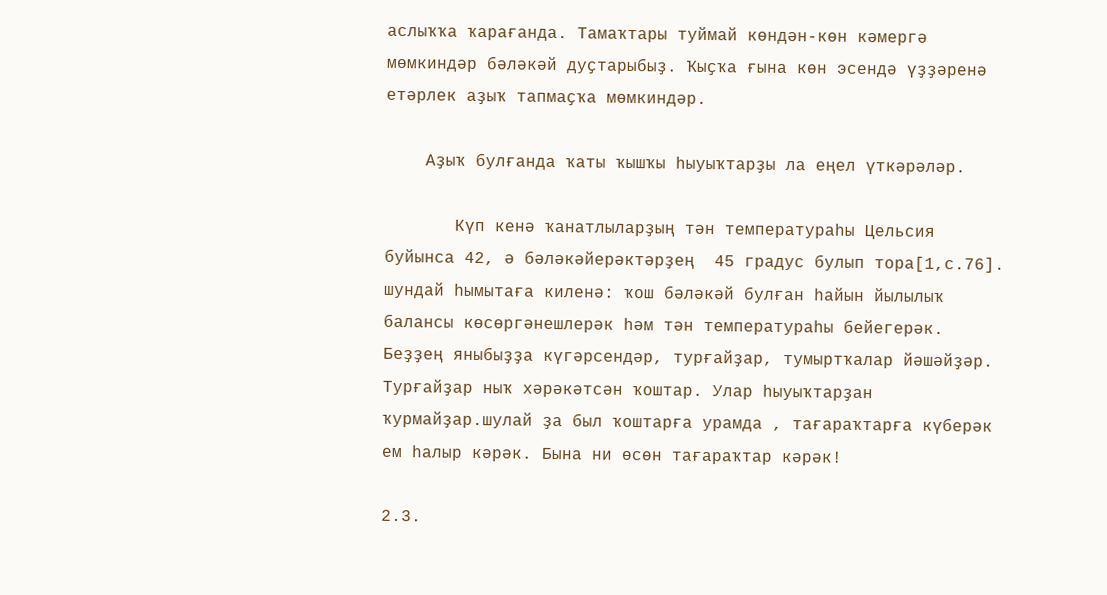аслыҡҡа ҡарағанда. Тамаҡтары туймай көндән-көн кәмергә мөмкиндәр бәләкәй дуҫтарыбыҙ. Ҡыҫҡа ғына көн эсендә үҙҙәренә етәрлек аҙыҡ тапмаҫҡа мөмкиндәр.

    Аҙыҡ булғанда ҡаты ҡышҡы һыуыҡтарҙы ла еңел үткәрәләр.

       Күп кенә ҡанатлыларҙың тән температураһы Цельсия буйынса 42, ә бәләкәйерәктәрҙең  45 градус булып тора[1,с.76]. шундай һымытаға киленә: ҡош бәләкәй булған һайын йылылыҡ балансы көсөргәнешлерәк һәм тән температураһы бейегерәк. Беҙҙең яныбыҙҙа күгәрсендәр, турғайҙар, тумыртҡалар йәшәйҙәр. Турғайҙар ныҡ хәрәкәтсән ҡоштар. Улар һыуыҡтарҙан ҡурмайҙар.шулай ҙа был ҡоштарға урамда , тағараҡтарға күберәк ем һалыр кәрәк. Бына ни өсөн тағараҡтар кәрәк!

2.3.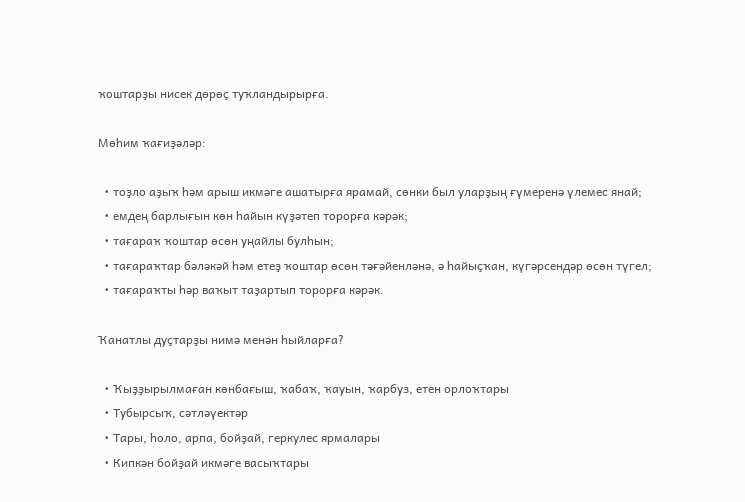ҡоштарҙы нисек дөрөҫ туҡландырырға.

Мөһим ҡағиҙәләр:

  • тоҙло аҙыҡ һәм арыш икмәге ашатырға ярамай, сөнки был уларҙың ғүмеренә үлемес янай;
  • емдең барлығын көн һайын күҙәтеп торорға кәрәк;
  • тағараҡ ҡоштар өсөн уңайлы булһын;
  • тағараҡтар бәләкәй һәм етеҙ ҡоштар өсөн тәғәйенләнә, ә һайыҫҡан, күгәрсендәр өсөн түгел;
  • тағараҡты һәр ваҡыт таҙартып торорға кәрәк.

Ҡанатлы дуҫтарҙы нимә менән һыйларға?

  • Ҡыҙҙырылмаған көнбағыш, ҡабаҡ, ҡауын, ҡарбуз, етен орлоҡтары
  • Тубырсыҡ, сәтләүектәр
  • Тары, һоло, арпа, бойҙай, геркулес ярмалары
  • Кипкән бойҙай икмәге васыҡтары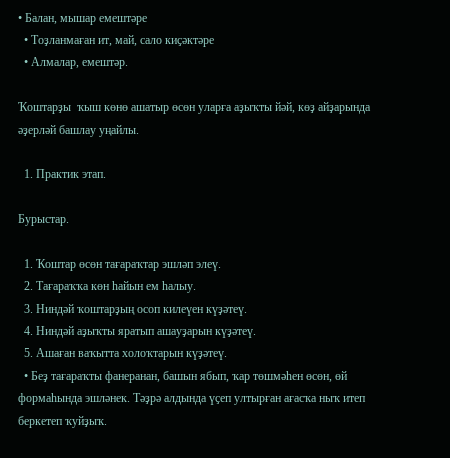• Балан, мышар емештәре
  • Тоҙланмаған ит, май, сало киҫәктәре
  • Алмалар, емештәр.

Ҡоштарҙы  ҡыш көнө ашатыр өсөн уларға аҙыҡты йәй, көҙ айҙарында әҙерләй башлау уңайлы.

  1. Практик этап.

Бурыстар.

  1. Ҡоштар өсөн тағараҡтар эшләп элеү.
  2. Тағараҡҡа көн һайын ем һалыу.
  3. Ниндәй ҡоштарҙың осоп килеүен күҙәтеү.
  4. Ниндәй аҙыҡты яратып ашауҙарын күҙәтеү.
  5. Ашаған ваҡытта холоҡтарын күҙәтеү.
  • Беҙ тағараҡты фанеранан, башын ябып, ҡар төшмәһен өсөн, өй формаһында эшләнек. Тәҙрә алдында үҫеп ултырған ағасҡа ныҡ итеп беркетеп ҡуйҙыҡ.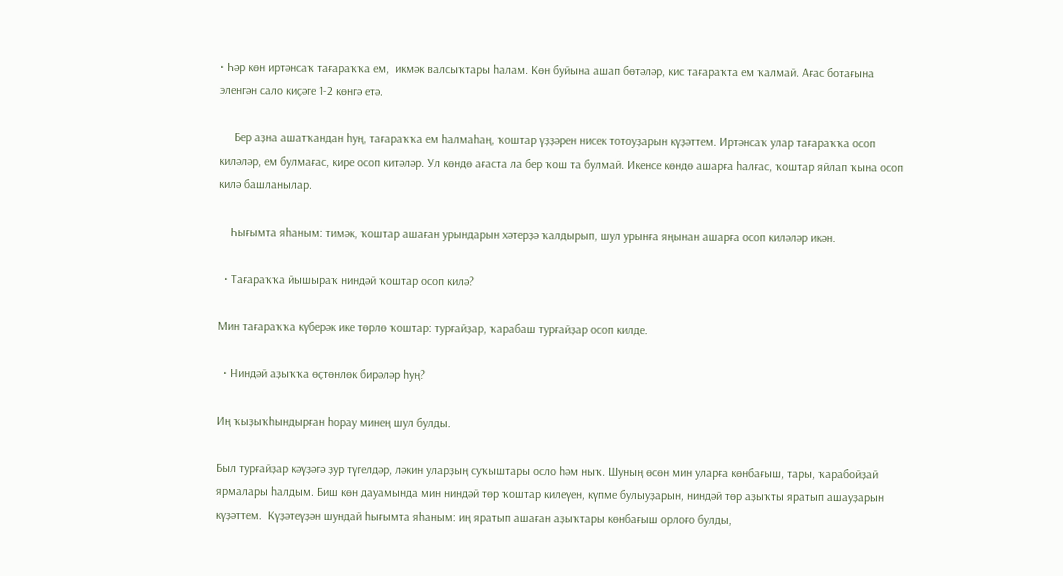• Һәр көн иртәнсаҡ тағараҡҡа ем,  икмәк валсыҡтары һалам. Көн буйына ашап бөтәләр, кис тағараҡта ем ҡалмай. Ағас ботағына эленгән сало киҫәге 1-2 көнгә етә.

     Бер аҙна ашатҡандан һуң, тағараҡҡа ем һалмаһаң, ҡоштар үҙҙәрен нисек тотоуҙарын күҙәттем. Иртәнсаҡ улар тағараҡҡа осоп киләләр, ем булмағас, кире осоп китәләр. Ул көндө ағаста ла бер ҡош та булмай. Икенсе көндө ашарға һалғас, ҡоштар яйлап ҡына осоп килә башланылар.

    Һығымта яһаным: тимәк, ҡоштар ашаған урындарын хәтерҙә ҡалдырып, шул урынға яңынан ашарға осоп киләләр икән.

  • Тағараҡҡа йышыраҡ ниндәй ҡоштар осоп килә?

Мин тағараҡҡа күберәк ике төрлө ҡоштар: турғайҙар, ҡарабаш турғайҙар осоп килде.

  • Ниндәй аҙыҡҡа өҫтөнлөк бирәләр һуң?

Иң ҡыҙыҡһындырған һорау минең шул булды.

Был турғайҙар кәүҙәгә ҙур түгелдәр, ләкин уларҙың суҡыштары осло һәм ныҡ. Шуның өсөн мин уларға көнбағыш, тары, ҡарабойҙай ярмалары һалдым. Биш көн дауамында мин ниндәй төр ҡоштар килеүен, күпме булыуҙарын, ниндәй төр аҙыҡты яратып ашауҙарын күҙәттем.  Күҙәтеүҙән шундай һығымта яһаным: иң яратып ашаған аҙыҡтары көнбағыш орлоғо булды,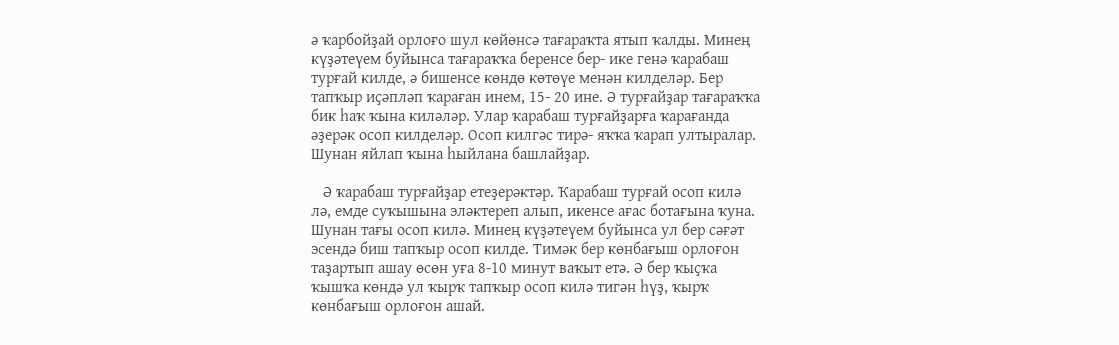ә ҡарбойҙай орлоғо шул көйөнсә тағараҡта ятып ҡалды. Минең күҙәтеүем буйынса тағараҡҡа беренсе бер- ике генә ҡарабаш турғай килде, ә бишенсе көндө көтөүе менән килделәр. Бер тапҡыр иҫәпләп ҡараған инем, 15- 20 ине. Ә турғайҙар тағараҡҡа бик һаҡ ҡына киләләр. Улар ҡарабаш турғайҙарға ҡарағанда әҙерәк осоп килделәр. Осоп килгәс тирә- яҡҡа ҡарап ултыралар. Шунан яйлап ҡына һыйлана башлайҙар.

   Ә ҡарабаш турғайҙар етеҙерәктәр. Ҡарабаш турғай осоп килә лә, емде суҡышына эләктереп алып, икенсе ағас ботағына ҡуна. Шунан тағы осоп килә. Минең күҙәтеүем буйынса ул бер сәғәт эсендә биш тапҡыр осоп килде. Тимәк бер көнбағыш орлоғон таҙартып ашау өсөн уға 8-10 минут ваҡыт етә. Ә бер ҡыҫҡа ҡышҡа көндә ул ҡырҡ тапҡыр осоп килә тигән һүҙ, ҡырҡ көнбағыш орлоғон ашай.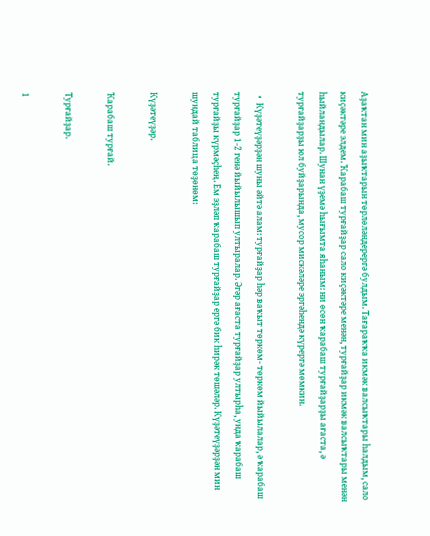Аҙаҡтан мин аҙыҡтарын төрлөләндерергә булдым. Тағараҡҡа икмәк валсыҡтары һалдым, сало киҫәктәре элдем. Ҡарабаш турғайҙар сало киҫәктәре менән, турғайҙар икмәк валсыҡтары менән һыйландылар. Шунан үҙемә һығымта яһаным: ни өсөн ҡарабаш турғайҙарҙы ағаста, ә турғайҙарҙы юл буйҙарында, мусор мискәләре эргәһендә күрергә мөмкин.

  •  Күҙәтеүҙәрҙән шуны әйтә алам: турғайҙар һәр ваҡыт төркөм- төркөм йыйылалар, ә ҡарабаш турғайҙар 1-2 генә йыйылышып ултыралар. Әгәр ағаста турғайҙар ултырһа, унда ҡарабаш турғайҙы күрмәҫһең. Ем эҙләп ҡарабаш турғайҙар ергә бик һирәк төшәләр. Күҙәтеүҙәрҙән мин шундай таблица төҙөнөм:

Күҙәтеүҙәр.

Ҡарабаш турғай.

Турғайҙар.

1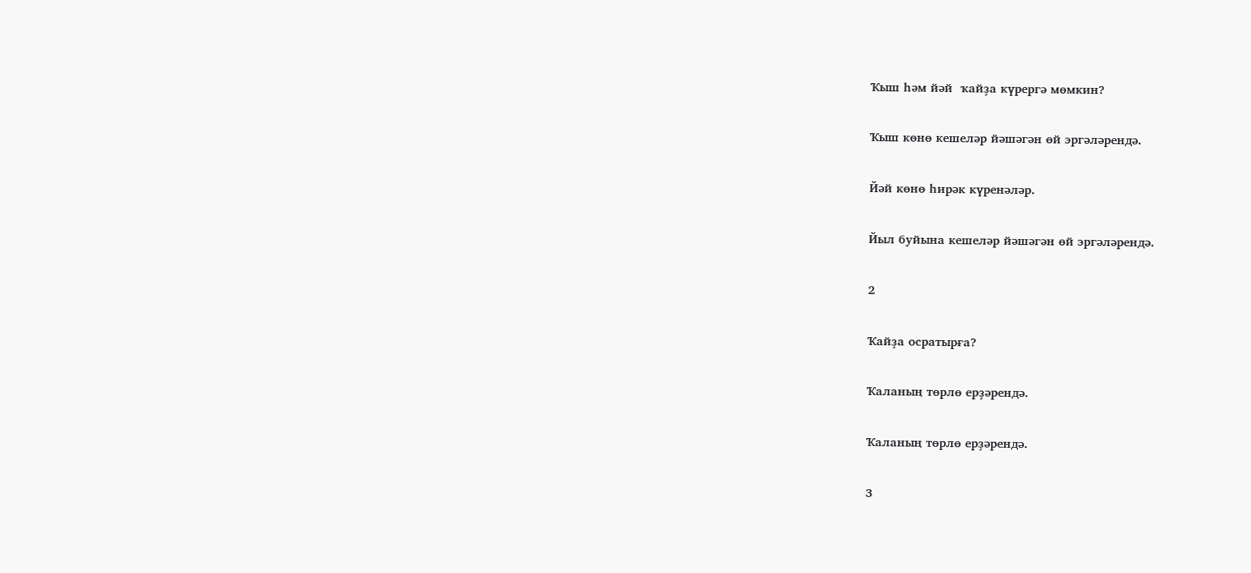Ҡыш һәм йәй  ҡайҙа күрергә мөмкин?

Ҡыш көнө кешеләр йәшәгән өй эргәләрендә.

Йәй көнө һирәк күренәләр.

Йыл буйына кешеләр йәшәгән өй эргәләрендә.

2

Ҡайҙа осратырға?

Ҡаланың төрлө ерҙәрендә.

Ҡаланың төрлө ерҙәрендә.

3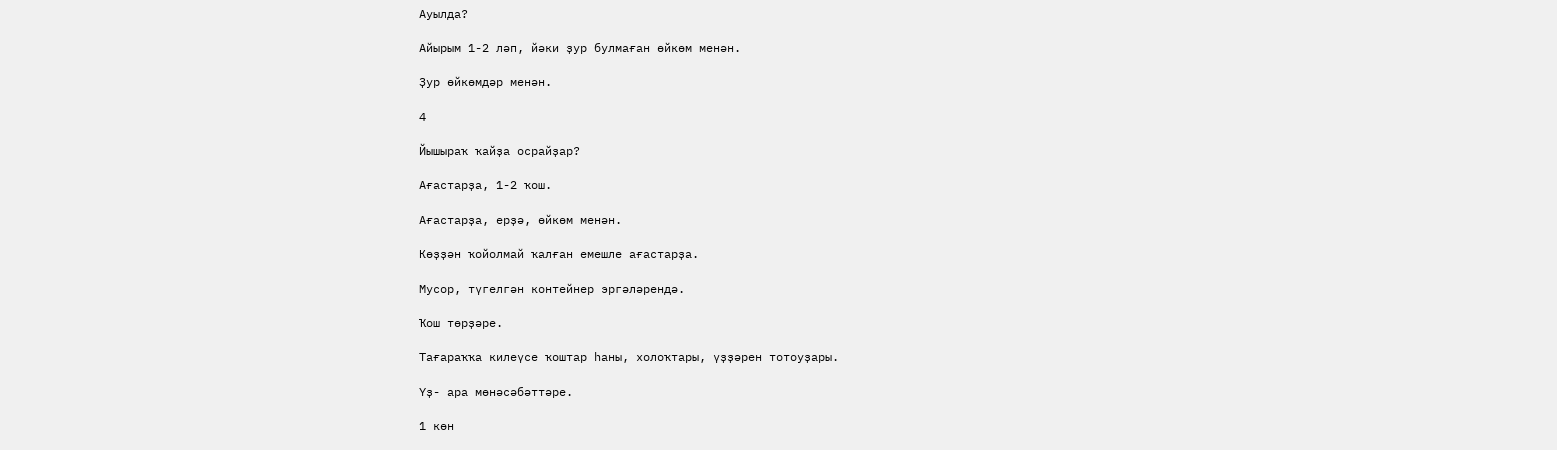Ауылда?

Айырым 1-2 ләп, йәки ҙур булмаған өйкөм менән.

Ҙур өйкөмдәр менән.

4

Йышыраҡ ҡайҙа осрайҙар?

Ағастарҙа, 1-2 ҡош.

Ағастарҙа, ерҙә, өйкөм менән.

Көҙҙән ҡойолмай ҡалған емешле ағастарҙа.

Мусор, түгелгән контейнер эргәләрендә.

Ҡош төрҙәре.

Тағараҡҡа килеүсе ҡоштар һаны, холоҡтары, үҙҙәрен тотоуҙары.

Үҙ- ара мөнәсәбәттәре.

1 көн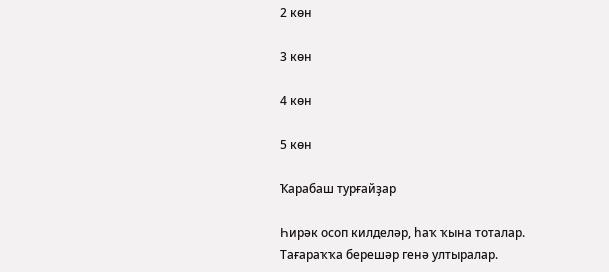2 көн

3 көн

4 көн

5 көн

Ҡарабаш турғайҙар

Һирәк осоп килделәр, һаҡ ҡына тоталар. Тағараҡҡа берешәр генә ултыралар.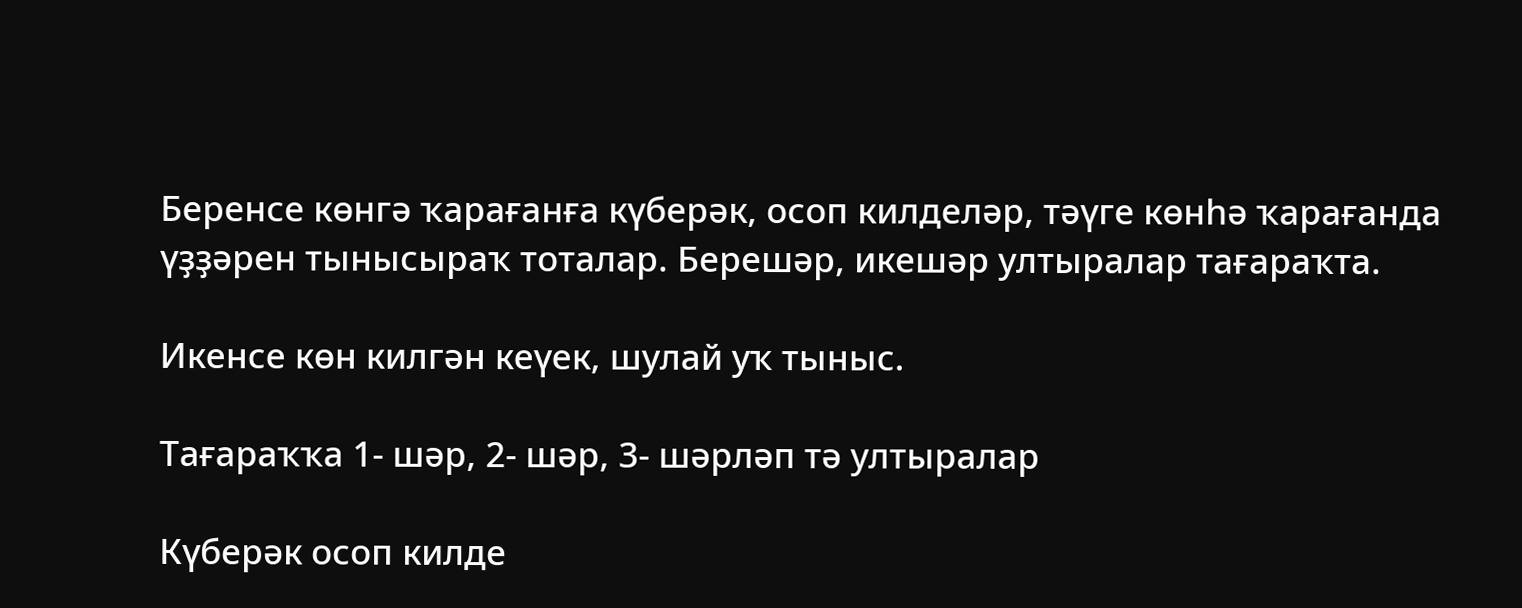Беренсе көнгә ҡарағанға күберәк, осоп килделәр, тәүге көнһә ҡарағанда үҙҙәрен тынысыраҡ тоталар. Берешәр, икешәр ултыралар тағараҡта.

Икенсе көн килгән кеүек, шулай уҡ тыныс.

Тағараҡҡа 1- шәр, 2- шәр, 3- шәрләп тә ултыралар

Күберәк осоп килде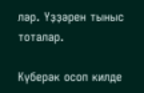ләр. Үҙҙәрен тыныс тоталар.

Күберәк осоп килде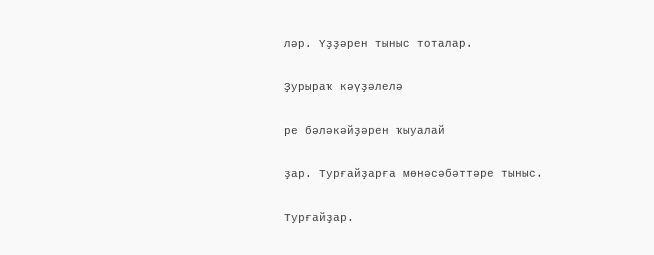ләр. Үҙҙәрен тыныс тоталар.

Ҙурыраҡ кәүҙәлелә

ре бәләкәйҙәрен ҡыуалай

ҙар. Турғайҙарға мөнәсәбәттәре тыныс.

Турғайҙар.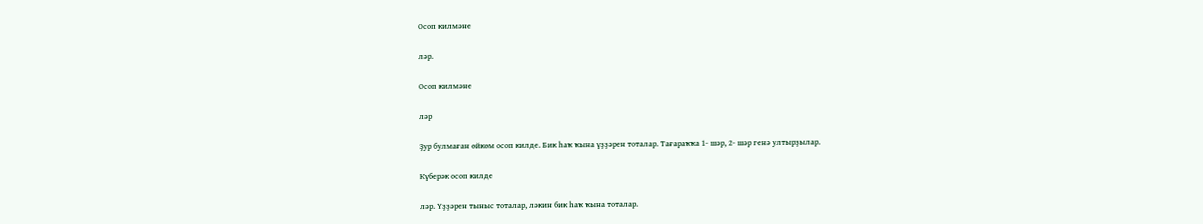Осоп килмәне

ләр.

Осоп килмәне

ләр

Ҙур булмаған өйкөм осоп килде. Бик һаҡ ҡына үҙҙәрен тоталар. Тағараҡҡа 1- шәр, 2- шәр генә ултырҙылар.

Күберәк осоп килде

ләр. Үҙҙәрен тыныс тоталар, ләкин бик һаҡ ҡына тоталар.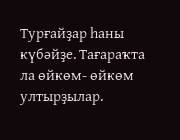Турғайҙар һаны күбәйҙе. Тағараҡта ла өйкөм- өйкөм ултырҙылар.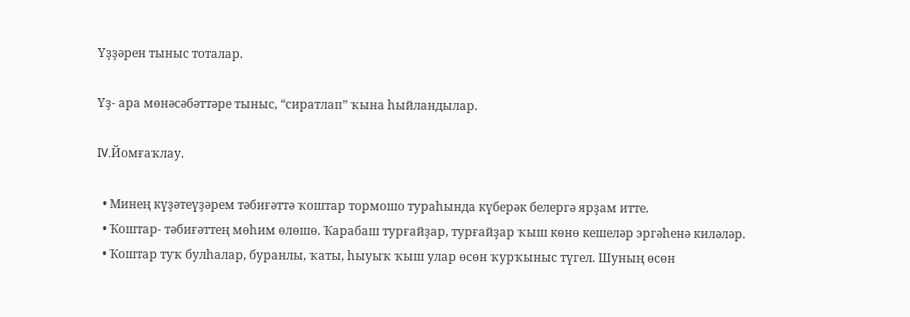Үҙҙәрен тыныс тоталар.

Үҙ- ара мөнәсәбәттәре тыныс, “сиратлап” ҡына һыйландылар.

IV.Йомғаҡлау.

  • Минең күҙәтеүҙәрем тәбиғәттә ҡоштар тормошо тураһында күберәк белергә ярҙам итте.
  • Ҡоштар- тәбиғәттең мөһим өлөшө. Ҡарабаш турғайҙар, турғайҙар ҡыш көнө кешеләр эргәһенә киләләр.
  • Ҡоштар туҡ булһалар, буранлы, ҡаты, һыуыҡ ҡыш улар өсөн ҡурҡыныс түгел. Шуның өсөн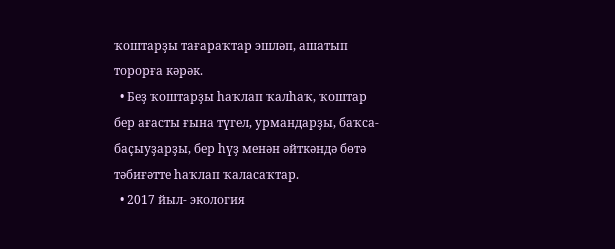ҡоштарҙы тағараҡтар эшләп, ашатып торорға кәрәк.
  • Беҙ ҡоштарҙы һаҡлап ҡалһаҡ, ҡоштар бер ағасты ғына түгел, урмандарҙы, баҡса- баҫыуҙарҙы, бер һүҙ менән әйткәндә бөтә тәбиғәтте һаҡлап ҡаласаҡтар.
  • 2017 йыл- экология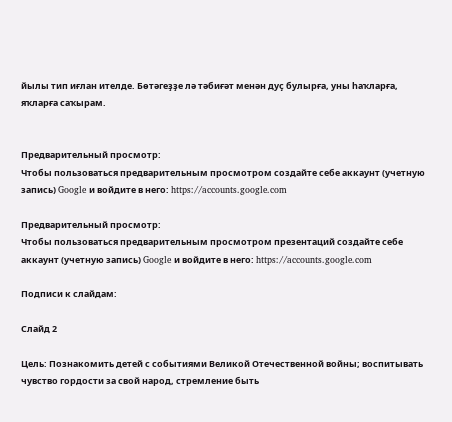йылы тип иғлан ителде. Бөтәгеҙҙе лә тәбиғәт менән дуҫ булырға, уны һаҡларға, яҡларға саҡырам.


Предварительный просмотр:
Чтобы пользоваться предварительным просмотром создайте себе аккаунт (учетную запись) Google и войдите в него: https://accounts.google.com

Предварительный просмотр:
Чтобы пользоваться предварительным просмотром презентаций создайте себе аккаунт (учетную запись) Google и войдите в него: https://accounts.google.com

Подписи к слайдам:

Слайд 2

Цель: Познакомить детей с событиями Великой Отечественной войны; воспитывать чувство гордости за свой народ, стремление быть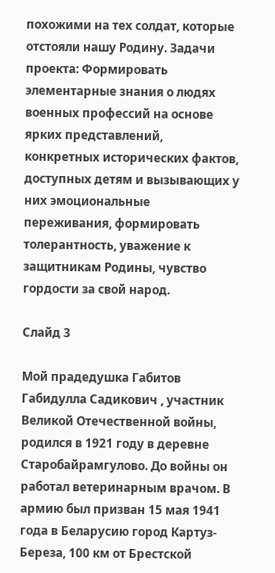похожими на тех солдат, которые отстояли нашу Родину. Задачи проекта: Формировать элементарные знания о людях военных профессий на основе ярких представлений, конкретных исторических фактов, доступных детям и вызывающих у них эмоциональные переживания, формировать толерантность, уважение к защитникам Родины, чувство гордости за свой народ.

Слайд 3

Мой прадедушка Габитов Габидулла Садикович , участник Великой Отечественной войны, родился в 1921 году в деревне Старобайрамгулово. До войны он работал ветеринарным врачом. В армию был призван 15 мая 1941 года в Беларусию город Картуз-Береза, 100 км от Брестской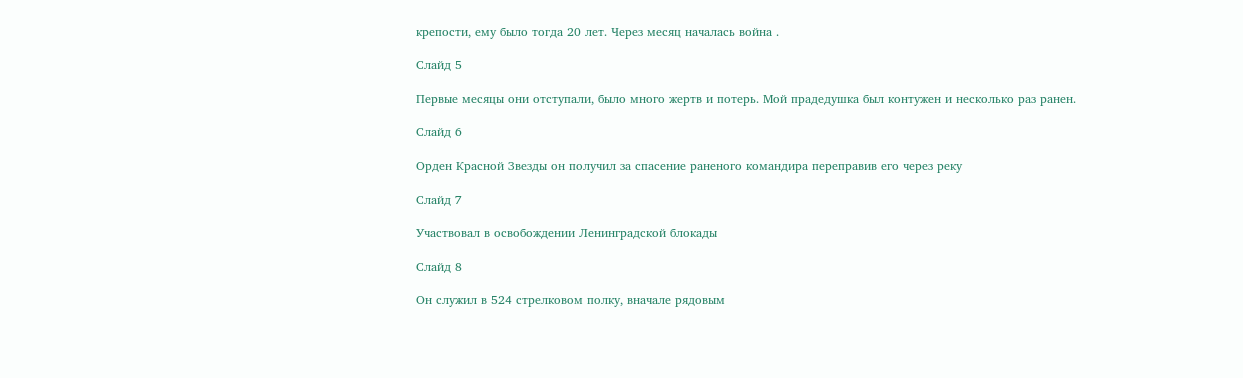крепости, ему было тогда 20 лет. Через месяц началась война .

Слайд 5

Первые месяцы они отступали, было много жертв и потерь. Мой прадедушка был контужен и несколько раз ранен.

Слайд 6

Орден Красной Звезды он получил за спасение раненого командира переправив его через реку

Слайд 7

Участвовал в освобождении Ленинградской блокады

Слайд 8

Он служил в 524 стрелковом полку, вначале рядовым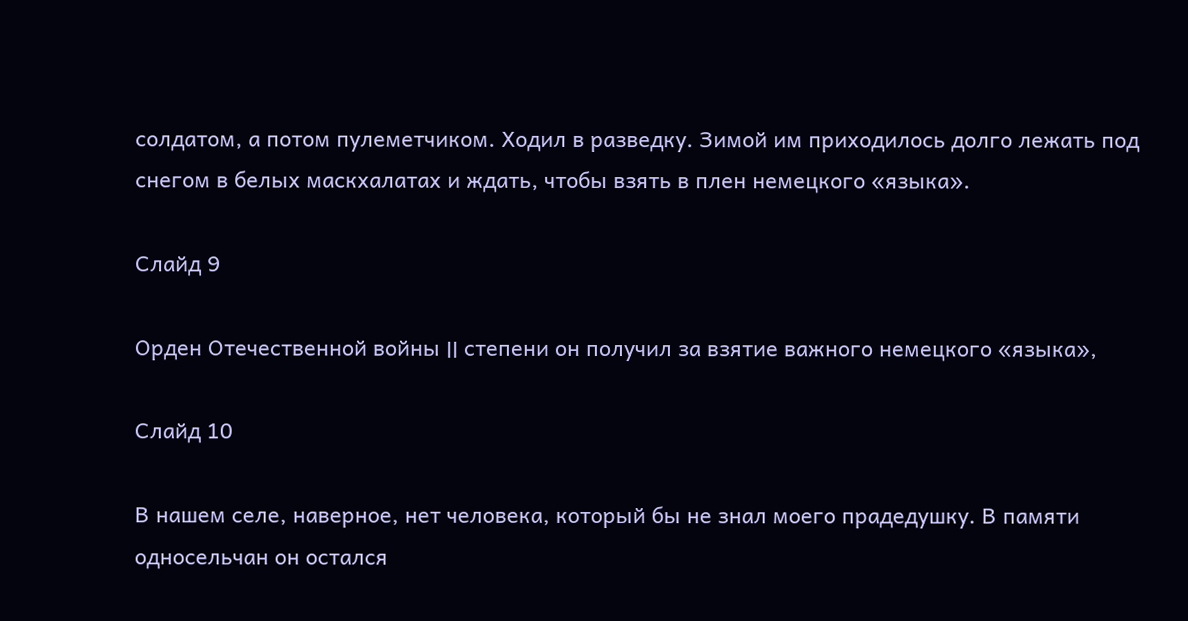солдатом, а потом пулеметчиком. Ходил в разведку. Зимой им приходилось долго лежать под снегом в белых маскхалатах и ждать, чтобы взять в плен немецкого «языка».

Слайд 9

Орден Отечественной войны ׀׀ степени он получил за взятие важного немецкого «языка»,

Слайд 10

В нашем селе, наверное, нет человека, который бы не знал моего прадедушку. В памяти односельчан он остался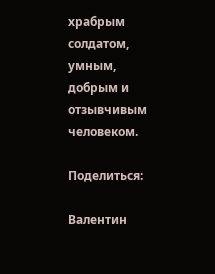храбрым солдатом, умным, добрым и отзывчивым человеком.

Поделиться:

Валентин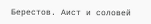Берестов. Аист и соловей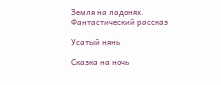Земля на ладонях. Фантастический рассказ

Усатый нянь

Сказка на ночь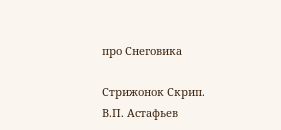про Снеговика

Стрижонок Скрип. В.П. Астафьев